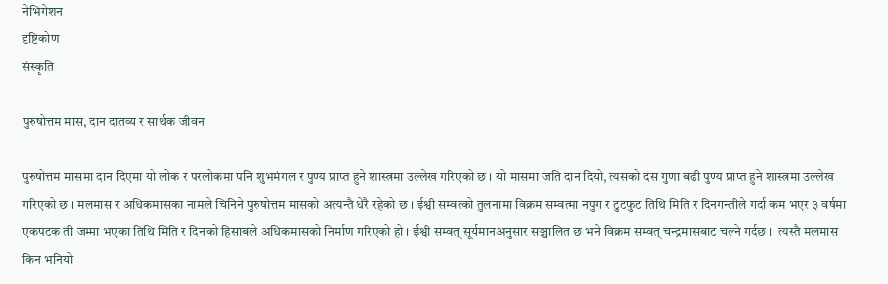नेभिगेशन
दृष्टिकोण
संस्कृति

पुरुषोत्तम मास, दान दातव्य र सार्थक जीवन

पुरुषोत्तम मासमा दान दिएमा यो लोक र परलोकमा पनि शुभमंगल र पुण्य प्राप्त हुने शास्त्रमा उल्लेख गरिएको छ । यो मासमा जति दान दियो, त्यसको दस गुणा बढी पुण्य प्राप्त हुने शास्त्रमा उल्लेख गरिएको छ । मलमास र अधिकमासका नामले चिनिने पुरुषोत्तम मासको अत्यन्तै धेरै रहेको छ । ईश्वी सम्वत्को तुलनामा विक्रम सम्वत्मा नपुग र टुटफुट तिथि मिति र दिनगन्तीले गर्दा कम भएर ३ वर्षमा एकपटक ती जम्मा भएका तिथि मिति र दिनको हिसाबले अधिकमासको निर्माण गरिएको हो । ईश्वी सम्वत् सूर्यमानअनुसार सञ्चालित छ भने विक्रम सम्वत् चन्द्रमासबाट चल्ने गर्दछ ।  त्यस्तै मलमास किन भनियो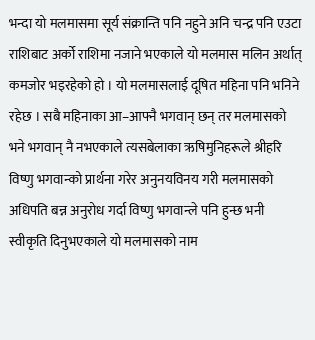भन्दा यो मलमासमा सूर्य संक्रान्ति पनि नहुने अनि चन्द्र पनि एउटा राशिबाट अर्को राशिमा नजाने भएकाले यो मलमास मलिन अर्थात् कमजोर भइरहेको हो । यो मलमासलाई दूषित महिना पनि भनिने रहेछ । सबै महिनाका आ–आफ्नै भगवान् छन् तर मलमासको भने भगवान् नै नभएकाले त्यसबेलाका ऋषिमुनिहरूले श्रीहरि विष्णु भगवान्को प्रार्थना गरेर अनुनयविनय गरी मलमासको अधिपति बन्न अनुरोध गर्दा विष्णु भगवान्ले पनि हुन्छ भनी स्वीकृति दिनुभएकाले यो मलमासको नाम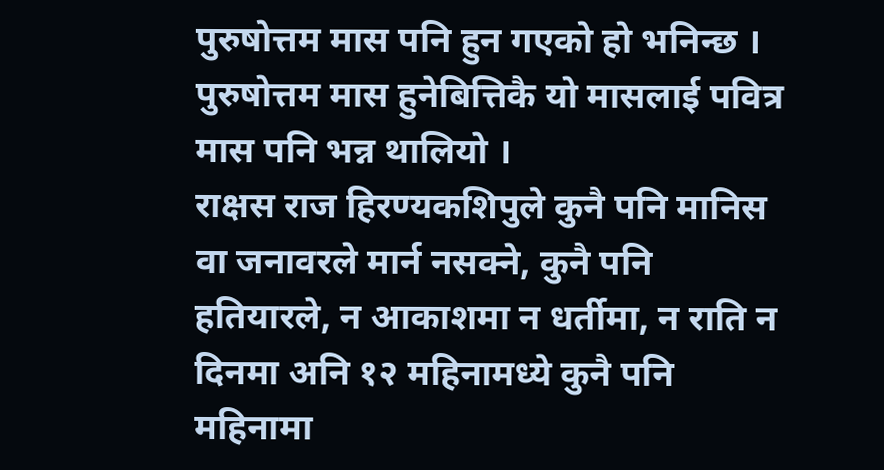पुरुषोत्तम मास पनि हुन गएको हो भनिन्छ । पुरुषोत्तम मास हुनेबित्तिकै यो मासलाई पवित्र मास पनि भन्न थालियो ।
राक्षस राज हिरण्यकशिपुले कुनै पनि मानिस वा जनावरले मार्न नसक्ने, कुनै पनि हतियारले, न आकाशमा न धर्तीमा, न राति न दिनमा अनि १२ महिनामध्ये कुनै पनि महिनामा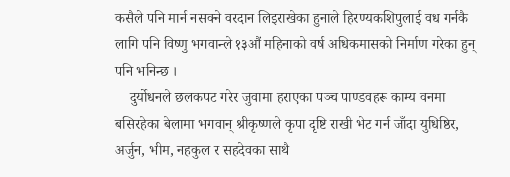कसैले पनि मार्न नसक्ने वरदान लिइराखेका हुनाले हिरण्यकशिपुलाई वध गर्नकै लागि पनि विष्णु भगवान्ले १३औं महिनाको वर्ष अधिकमासको निर्माण गरेका हुन् पनि भनिन्छ ।
    दुर्योधनले छलकपट गरेर जुवामा हराएका पञ्च पाण्डवहरू काम्य वनमा बसिरहेका बेलामा भगवान् श्रीकृष्णले कृपा दृष्टि राखी भेट गर्न जाँदा युधिष्ठिर, अर्जुन, भीम, नहकुल र सहदेवका साथै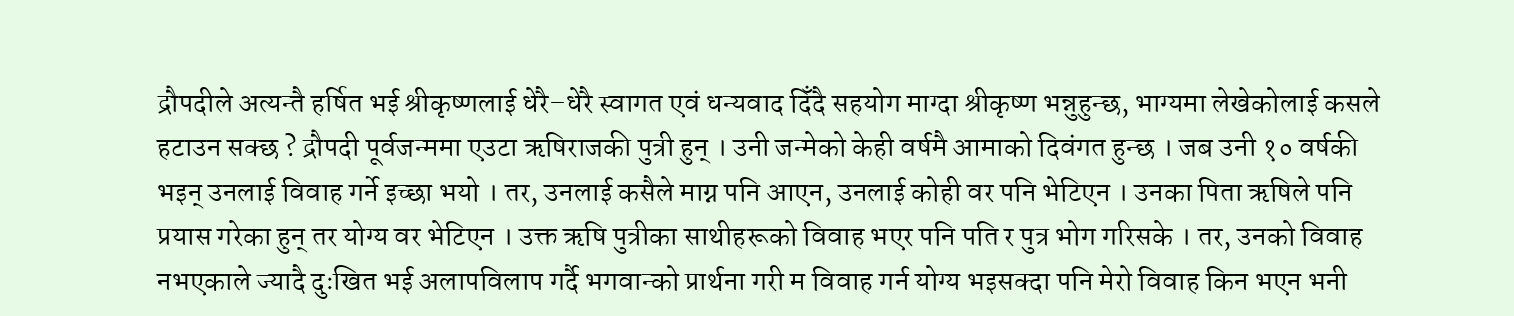द्रौपदीले अत्यन्तै हर्षित भई श्रीकृष्णलाई धेरै–धेरै स्वागत एवं धन्यवाद दिँदै सहयोग माग्दा श्रीकृष्ण भन्नुहुन्छ, भाग्यमा लेखेकोलाई कसले हटाउन सक्छ ? द्रौपदी पूर्वजन्ममा एउटा ऋषिराजकी पुत्री हुन् । उनी जन्मेको केही वर्षमै आमाको दिवंगत हुन्छ । जब उनी १० वर्षकी भइन् उनलाई विवाह गर्ने इच्छा भयो । तर, उनलाई कसैले माग्न पनि आएन, उनलाई कोही वर पनि भेटिएन । उनका पिता ऋषिले पनि प्रयास गरेका हुन् तर योग्य वर भेटिएन । उक्त ऋषि पुत्रीका साथीहरूको विवाह भएर पनि पति र पुत्र भोग गरिसके । तर, उनको विवाह नभएकाले ज्यादै दुःखित भई अलापविलाप गर्दै भगवान्को प्रार्थना गरी म विवाह गर्न योग्य भइसक्दा पनि मेरो विवाह किन भएन भनी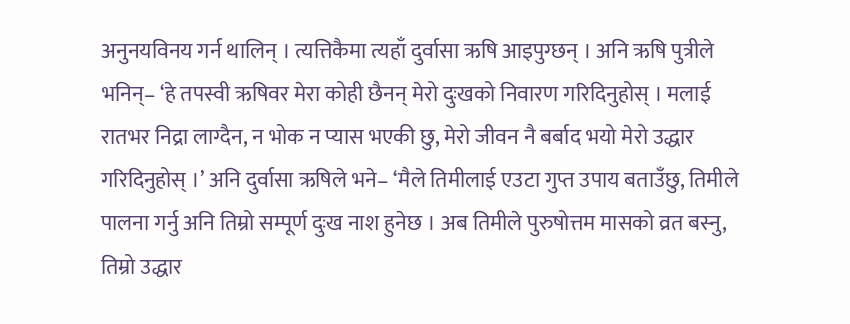अनुनयविनय गर्न थालिन् । त्यत्तिकैमा त्यहाँ दुर्वासा ऋषि आइपुग्छन् । अनि ऋषि पुत्रीले भनिन्– ‘हे तपस्वी ऋषिवर मेरा कोही छैनन् मेरो दुःखको निवारण गरिदिनुहोस् । मलाई रातभर निद्रा लाग्दैन, न भोक न प्यास भएकी छु, मेरो जीवन नै बर्बाद भयो मेरो उद्धार गरिदिनुहोस् ।’ अनि दुर्वासा ऋषिले भने– ‘मैले तिमीलाई एउटा गुप्त उपाय बताउँछु, तिमीले पालना गर्नु अनि तिम्रो सम्पूर्ण दुःख नाश हुनेछ । अब तिमीले पुरुषोत्तम मासको व्रत बस्नु, तिम्रो उद्धार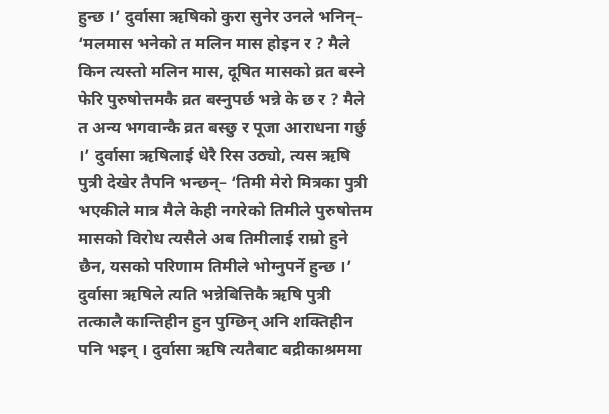हुन्छ ।’ दुर्वासा ऋषिको कुरा सुनेर उनले भनिन्– ‘मलमास भनेको त मलिन मास होइन र ? मैले किन त्यस्तो मलिन मास, दूषित मासको व्रत बस्ने फेरि पुरुषोत्तमकै व्रत बस्नुपर्छ भन्ने के छ र ? मैले त अन्य भगवान्कै व्रत बस्छु र पूजा आराधना गर्छु ।’ दुर्वासा ऋषिलाई धेरै रिस उठ्यो, त्यस ऋषि पुत्री देखेर तैपनि भन्छन्– ‘तिमी मेरो मित्रका पुत्री भएकीले मात्र मैले केही नगरेको तिमीले पुरुषोत्तम मासको विरोध त्यसैले अब तिमीलाई राम्रो हुने छैन, यसको परिणाम तिमीले भोग्नुपर्ने हुन्छ ।’ दुर्वासा ऋषिले त्यति भन्नेबित्तिकै ऋषि पुत्री तत्कालै कान्तिहीन हुन पुग्छिन् अनि शक्तिहीन पनि भइन् । दुर्वासा ऋषि त्यतैबाट बद्रीकाश्रममा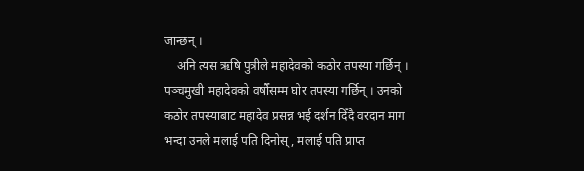जान्छन् ।
    अनि त्यस ऋषि पुत्रीले महादेवको कठोर तपस्या गर्छिन् । पञ्चमुखी महादेवको वर्षौंसम्म घोर तपस्या गर्छिन् । उनको कठोर तपस्याबाट महादेव प्रसन्न भई दर्शन दिँदै वरदान माग भन्दा उनले मलाई पति दिनोस्, मलाई पति प्राप्त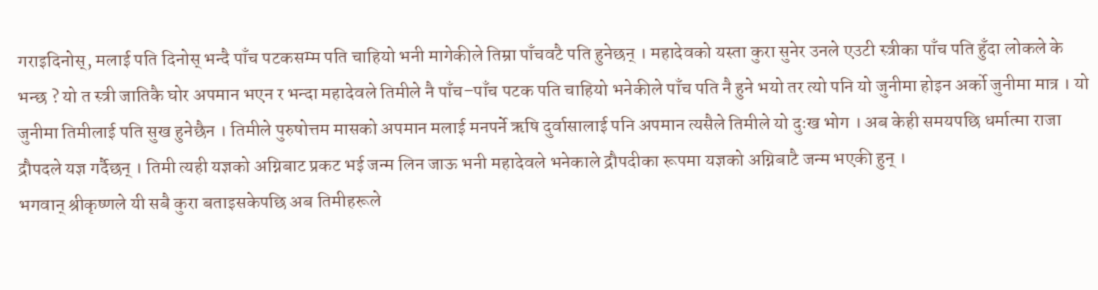गराइदिनोस्, मलाई पति दिनोस् भन्दै पाँच पटकसम्म पति चाहियो भनी मागेकीले तिम्रा पाँचवटै पति हुनेछन् । महादेवको यस्ता कुरा सुनेर उनले एउटी स्त्रीका पाँच पति हुँदा लोकले के भन्छ ? यो त स्त्री जातिकै घोर अपमान भएन र भन्दा महादेवले तिमीले नै पाँच–पाँच पटक पति चाहियो भनेकीले पाँच पति नै हुने भयो तर त्यो पनि यो जुनीमा होइन अर्को जुनीमा मात्र । यो जुनीमा तिमीलाई पति सुख हुनेछैन । तिमीले पुरुषोत्तम मासको अपमान मलाई मनपर्ने ऋषि दुर्वासालाई पनि अपमान त्यसैले तिमीले यो दुःख भोग । अब केही समयपछि धर्मात्मा राजा द्रौपदले यज्ञ गर्दैछन् । तिमी त्यही यज्ञको अग्निबाट प्रकट भई जन्म लिन जाऊ भनी महादेवले भनेकाले द्रौपदीका रूपमा यज्ञको अग्निबाटै जन्म भएकी हुन् ।
भगवान् श्रीकृष्णले यी सबै कुरा बताइसकेपछि अब तिमीहरूले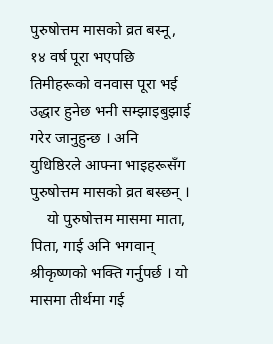पुरुषोत्तम मासको व्रत बस्नू, १४ वर्ष पूरा भएपछि तिमीहरूको वनवास पूरा भई उद्धार हुनेछ भनी सम्झाइबुझाई गरेर जानुहुन्छ । अनि युधिष्ठिरले आफ्ना भाइहरूसँग पुरुषोत्तम मासको व्रत बस्छन् ।
    यो पुरुषोत्तम मासमा माता, पिता, गाई अनि भगवान् श्रीकृष्णको भक्ति गर्नुपर्छ । यो मासमा तीर्थमा गई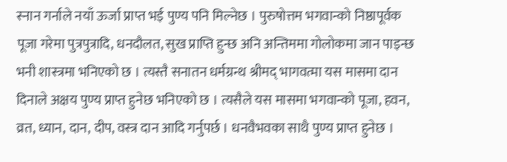स्नान गर्नाले नयाँ ऊर्जा प्राप्त भई पुण्य पनि मिल्नेछ । पुरुषोत्तम भगवान्को निष्ठापूर्वक पूजा गरेमा पुत्रपुत्रादि, धनदौलत, सुख प्राप्ति हुन्छ अनि अन्तिममा गोलोकमा जान पाइन्छ भनी शास्त्रमा भनिएको छ । त्यस्तै सनातन धर्मग्रन्थ श्रीमद् भागवत्मा यस मासमा दान दिनाले अक्षय पुण्य प्राप्त हुनेछ भनिएको छ । त्यसैले यस मासमा भगवान्को पूजा, हवन, व्रत, ध्यान, दान, दीप, वस्त्र दान आदि गर्नुपर्छ । धनवैभवका साथै पुण्य प्राप्त हुनेछ ।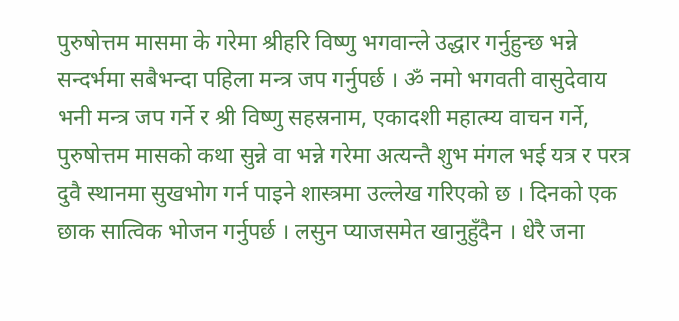पुरुषोत्तम मासमा के गरेमा श्रीहरि विष्णु भगवान्ले उद्धार गर्नुहुन्छ भन्ने सन्दर्भमा सबैभन्दा पहिला मन्त्र जप गर्नुपर्छ । ॐ नमो भगवती वासुदेवाय भनी मन्त्र जप गर्ने र श्री विष्णु सहस्रनाम, एकादशी महात्म्य वाचन गर्ने, पुरुषोत्तम मासको कथा सुन्ने वा भन्ने गरेमा अत्यन्तै शुभ मंगल भई यत्र र परत्र दुवै स्थानमा सुखभोग गर्न पाइने शास्त्रमा उल्लेख गरिएको छ । दिनको एक छाक सात्विक भोजन गर्नुपर्छ । लसुन प्याजसमेत खानुहुँदैन । धेरै जना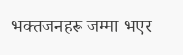भक्तजनहरू जम्मा भएर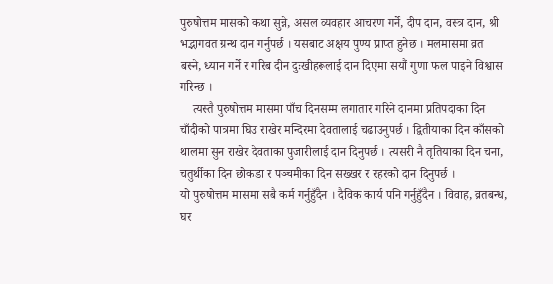पुरुषोत्तम मासको कथा सुन्ने, असल व्यवहार आचरण गर्ने, दीप दान, वस्त्र दान, श्री भद्भागवत ग्रन्थ दान गर्नुपर्छ । यसबाट अक्षय पुण्य प्राप्त हुनेछ । मलमासमा व्रत बस्ने, ध्यान गर्ने र गरिब दीन दुःखीहरूलाई दान दिएमा सयौं गुणा फल पाइने विश्वास गरिन्छ ।
    त्यस्तै पुरुषोत्तम मासमा पाँच दिनसम्म लगातार गरिने दानमा प्रतिपदाका दिन चाँदीको पात्रमा घिउ राखेर मन्दिरमा देवतालाई चढाउनुपर्छ । द्वितीयाका दिन काँसको थालमा सुन राखेर देवताका पुजारीलाई दान दिनुपर्छ । त्यसरी नै तृतियाका दिन चना, चतुर्थीका दिन छोकडा र पञ्चमीका दिन सख्खर र रहरको दान दिनुपर्छ ।
यो पुरुषोत्तम मासमा सबै कर्म गर्नुहुँदैन । दैविक कार्य पनि गर्नुहुँदैन । विवाह, व्रतबन्ध, घर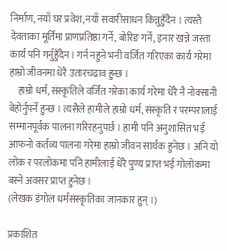निर्माण, नयाँ घर प्रवेश, नयाँ सवारीसाधन किन्नुहुँदैन । त्यस्तै देवताका मूर्तिमा प्राणप्रतिष्ठा गर्ने, बोरिङ गर्ने, इनार खन्ने जस्ता कार्य पनि गर्नुहुँदैन । गर्न नहुने भनी वर्जित गरिएका कार्य गरेमा हाम्रो जीवनमा धेरै उतारचढाव हुन्छ ।
    हाम्रो धर्म, संस्कृतिले वर्जित गरेका कार्य गरेमा धेरै नै नोक्सानी बेहोर्नुपर्ने हुन्छ । त्यसैले हामीले हाम्रो धर्म, संस्कृति र परम्परालाई सम्मानपूर्वक पालना गरिरहनुपर्छ । हामी पनि अनुशासित भई आफनो कर्तव्य पालना गरेमा हाम्रो जीवन सार्थक हुनेछ । अनि यो लोक र परलोकमा पनि हामीलाई धेरै पुण्य प्राप्त भई गोलोकमा  बस्ने अवसर प्राप्त हुनेछ ।
(लेखक डंगोल धर्मसंस्कृतिका जानकार हुन् ।)

प्रकाशित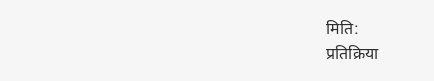मिति:
प्रतिक्रिया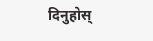दिनुहोस्